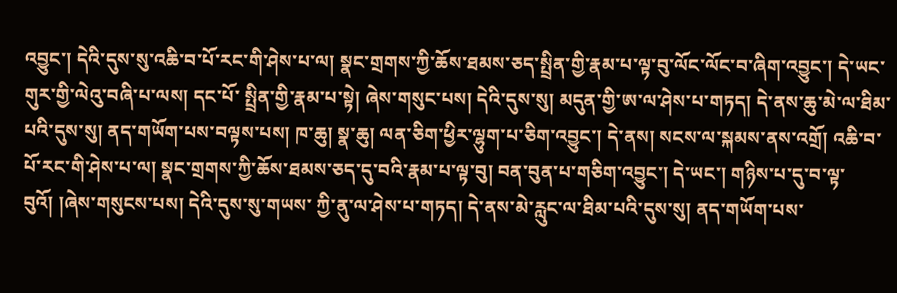འབྱུང་། དེའི་དུས་སུ་འཆི་བ་པོ་རང་གི་ཤེས་པ་ལ། སྣང་གྲགས་ཀྱི་ཆོས་ཐམས་ཅད་སྤྲིན་གྱི་རྣམ་པ་ལྟ་བུ་ལོང་ལོང་བ་ཞིག་འབྱུང་། དེ་ཡང་གུར་གྱི་ལེའུ་བཞི་པ་ལས། དང་པོ་ སྤྲིན་གྱི་རྣམ་པ་སྟེ། ཞེས་གསུང་པས། དེའི་དུས་སུ། མདུན་གྱི་ཨ་ལ་ཤེས་པ་གཏད། དེ་ནས་ཆུ་མེ་ལ་ཐིམ་པའི་དུས་སུ། ནད་གཡོག་པས་བལྟས་པས། ཁ་ཆུ། སྣ་ཆུ། ལན་ཅིག་ཕྱིར་ལྷུག་པ་ཅིག་འབྱུང་། དེ་ནས། སངས་ལ་སྐམས་ནས་འགྲོ། འཆི་བ་པོ་རང་གི་ཤེས་པ་ལ། སྣང་གྲགས་ཀྱི་ཆོས་ཐམས་ཅད་དུ་བའི་རྣམ་པ་ལྟ་བུ། བན་བུན་པ་གཅིག་འབྱུང་། དེ་ཡང་། གཉིས་པ་དུ་བ་ལྟ་བུའོ། །ཞེས་གསུངས་པས། དེའི་དུས་སུ་གཡས་ ཀྱི་ནུ་ལ་ཤེས་པ་གཏད། དེ་ནས་མེ་རླུང་ལ་ཐིམ་པའི་དུས་སུ། ནད་གཡོག་པས་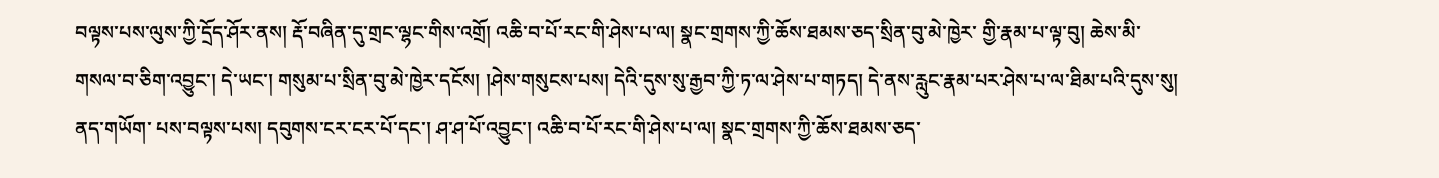བལྟས་པས་ལུས་ཀྱི་དྲོད་ཤོར་ནས། རྡོ་བཞིན་དུ་གྲང་ལྷང་གིས་འགྲོ། འཆི་བ་པོ་རང་གི་ཤེས་པ་ལ། སྣང་གྲགས་ཀྱི་ཆོས་ཐམས་ཅད་སྲིན་བུ་མེ་ཁྱེར་ གྱི་རྣམ་པ་ལྟ་བུ། ཆེས་མི་གསལ་བ་ཅིག་འབྱུང་། དེ་ཡང་། གསུམ་པ་སྲིན་བུ་མེ་ཁྱེར་དངོས། །ཤེས་གསུངས་པས། དེའི་དུས་སུ་རྒྱབ་ཀྱི་ཏ་ལ་ཤེས་པ་གཏད། དེ་ནས་རླུང་རྣམ་པར་ཤེས་པ་ལ་ཐིམ་པའི་དུས་སུ། ནད་གཡོག་ པས་བལྟས་པས། དབུགས་ངར་ངར་པོ་དང་། ཤ་ཤ་པོ་འབྱུང་། འཆི་བ་པོ་རང་གི་ཤེས་པ་ལ། སྣང་གྲགས་ཀྱི་ཆོས་ཐམས་ཅད་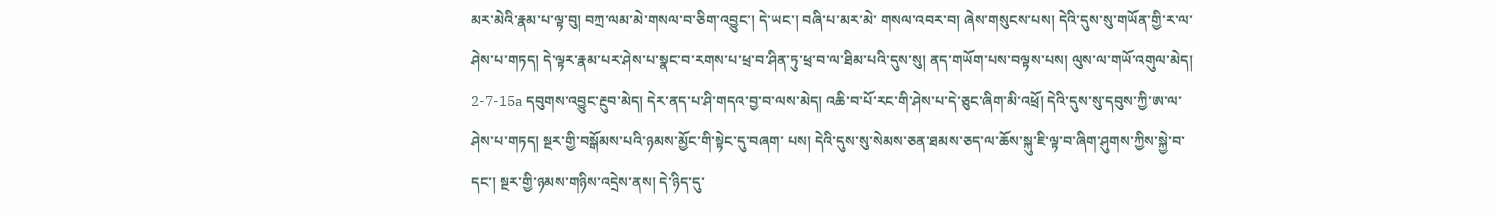མར་མེའི་རྣམ་པ་ལྟ་བུ། བཀྲ་ལམ་མེ་གསལ་བ་ཅིག་འབྱུང་། དེ་ཡང་། བཞི་པ་མར་མེ་ གསལ་འབར་བ། ཞེས་གསུངས་པས། དེའི་དུས་སུ་གཡོན་གྱི་ར་ལ་ཤེས་པ་གཏད། དེ་ལྟར་རྣམ་པར་ཤེས་པ་སྣང་བ་རགས་པ་ཕྲ་བ་ཤིན་ཏུ་ཕྲ་བ་ལ་ཐིམ་པའི་དུས་སུ། ནད་གཡོག་པས་བལྟས་པས། ལུས་ལ་གཡོ་འགུལ་མེད། 2-7-15a དབུགས་འབྱུང་རྔུབ་མེད། དེར་ནད་པ་ཤི་གདའ་བྱ་བ་ལས་མེད། འཆི་བ་པོ་རང་གི་ཤེས་པ་དེ་ཅུང་ཞིག་མི་འཕྲོ། དེའི་དུས་སུ་དབུས་ཀྱི་ཨ་ལ་ཤེས་པ་གཏད། སྔར་གྱི་བསྒོམས་པའི་ཉམས་མྱོང་གི་སྟེང་དུ་བཞག་ པས། དེའི་དུས་སུ་སེམས་ཅན་ཐམས་ཅད་ལ་ཆོས་སྐུ་ཇི་ལྟ་བ་ཞིག་ཤུགས་ཀྱིས་སྐྱེ་བ་དང་། སྔར་གྱི་ཉམས་གཉིས་འདྲེས་ནས། དེ་ཉིད་དུ་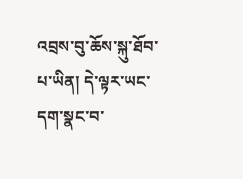འབྲས་བུ་ཆོས་སྐུ་ཐོབ་པ་ཡིན། དེ་ལྟར་ཡང་དག་སྣང་བ་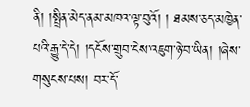ནི། །སྤྲིན་མེད་ནམ་མཁའ་ལྟ་བུའོ། ། ཐམས་ཅད་མཁྱེན་པའི་རྒྱུ་དེ་དེ། །དངོས་གྲུབ་ངེས་འཇུག་ཉེ་བ་ཡིན། །ཞེས་གསུངས་པས། བར་དོ་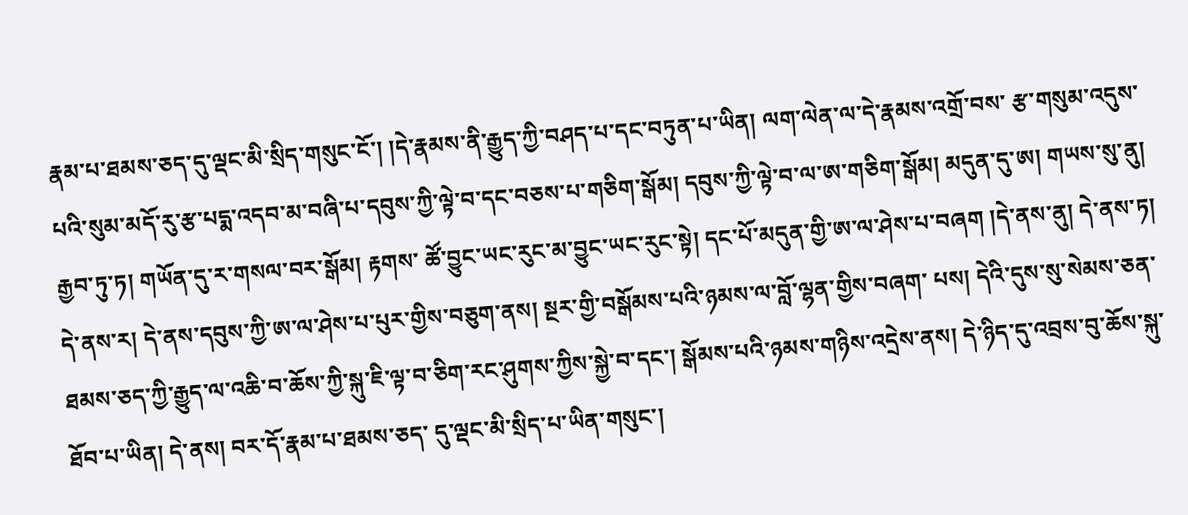རྣམ་པ་ཐམས་ཅད་དུ་ལྡང་མི་སྲིད་གསུང་ངོ་། །དེ་རྣམས་ནི་རྒྱུད་ཀྱི་བཤད་པ་དང་བཏུན་པ་ཡིན། ལག་ལེན་ལ་དེ་རྣམས་འགྲོ་བས་ རྩ་གསུམ་འདུས་པའི་སུམ་མདོ་རུ་རྩ་པདྨ་འདབ་མ་བཞི་པ་དབུས་ཀྱི་ལྟེ་བ་དང་བཅས་པ་གཅིག་སྒོམ། དབུས་ཀྱི་ལྟེ་བ་ལ་ཨ་གཅིག་སྒོམ། མདུན་དུ་ཨ། གཡས་སུ་ནུ། རྒྱབ་ཏུ་ཏ། གཡོན་དུ་ར་གསལ་བར་སྒོམ། རྟགས་ ཚོ་བྱུང་ཡང་རུང་མ་བྱུང་ཡང་རུང་སྟེ། དང་པོ་མདུན་གྱི་ཨ་ལ་ཤེས་པ་བཞག །དེ་ནས་ནུ། དེ་ནས་ཏ། དེ་ནས་ར། དེ་ནས་དབུས་ཀྱི་ཨ་ལ་ཤེས་པ་པུར་གྱིས་བཅུག་ནས། སྔར་གྱི་བསྒོམས་པའི་ཉམས་ལ་བློ་ལྷན་གྱིས་བཞག་ པས། དེའི་དུས་སུ་སེམས་ཅན་ཐམས་ཅད་ཀྱི་རྒྱུད་ལ་འཆི་བ་ཆོས་ཀྱི་སྐུ་ཇི་ལྟ་བ་ཅིག་རང་ཤུགས་ཀྱིས་སྐྱེ་བ་དང་། སྒོམས་པའི་ཉམས་གཉིས་འདྲེས་ནས། དེ་ཉིད་དུ་འབྲས་བུ་ཆོས་སྐུ་ཐོབ་པ་ཡིན། དེ་ནས། བར་དོ་རྣམ་པ་ཐམས་ཅད་ དུ་ལྡང་མི་སྲིད་པ་ཡིན་གསུང་།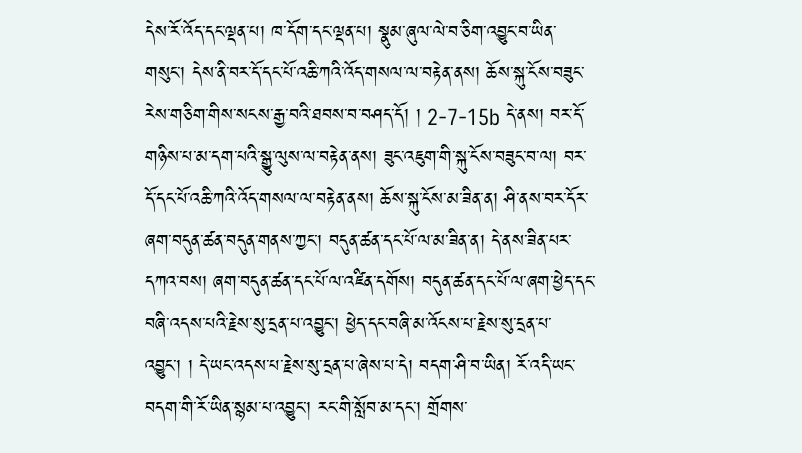དེས་རོ་འོད་དང་ལྡན་པ། ཁ་དོག་དང་ལྡན་པ། སྣུམ་ཞུལ་ལེ་བ་ཅིག་འབྱུང་བ་ཡིན་གསུང་། དེས་ནི་བར་དོ་དང་པོ་འཆི་ཀའི་འོད་གསལ་ལ་བརྟེན་ནས། ཆོས་སྐུ་ངོས་བཟུང་རེས་གཅིག་གིས་སངས་རྒྱ་བའི་ཐབས་བ་བཤད་དོ། ། 2-7-15b དེ་ནས། བར་དོ་གཉིས་པ་མ་དག་པའི་སྒྱུ་ལུས་ལ་བརྟེན་ནས། ཟུང་འཇུག་གི་སྐུ་ངོས་བཟུང་བ་ལ། བར་དོ་དང་པོ་འཆི་ཀའི་འོད་གསལ་ལ་བརྟེན་ནས། ཆོས་སྐུ་ངོས་མ་ཟིན་ན། ཤི་ནས་བར་དོར་ཞག་བདུན་ཚན་བདུན་གནས་ཀྱང་། བདུན་ཚན་དང་པོ་ལ་མ་ཟིན་ན། དེ་ནས་ཟིན་པར་དཀའ་བས། ཞག་བདུན་ཚན་དང་པོ་ལ་འཛིན་དགོས། བདུན་ཚན་དང་པོ་ལ་ཞག་ཕྱེད་དང་བཞི་འདས་པའི་རྗེས་སུ་དྲན་པ་འབྱུང་། ཕྱེད་དང་བཞི་མ་འོངས་པ་རྗེས་སུ་དྲན་པ་འབྱུང་། ། དེ་ཡང་འདས་པ་རྗེས་སུ་དྲན་པ་ཞེས་པ་དེ། བདག་ཤི་བ་ཡིན། རོ་འདི་ཡང་བདག་གི་རོ་ཡིན་སྙམ་པ་འབྱུང་། རང་གི་སློབ་མ་དང་། གྲོགས་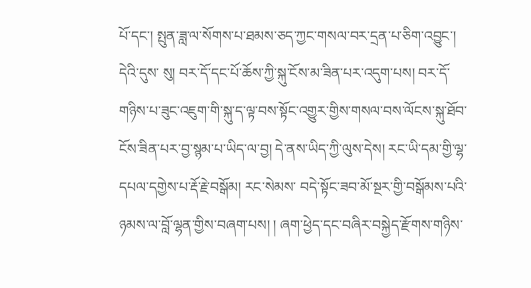པོ་དང་། སྤུན་ཟླ་ལ་སོགས་པ་ཐམས་ཅད་ཀྱང་གསལ་བར་དྲན་པ་ཅིག་འབྱུང་། དེའི་དུས་ སུ། བར་དོ་དང་པོ་ཆོས་ཀྱི་སྐུ་ངོས་མ་ཟིན་པར་འདུག་པས། བར་དོ་གཉིས་པ་ཟུང་འཇུག་གི་སྐུ་ད་ལྟ་བས་སྟོང་འགྱུར་གྱིས་གསལ་བས་ལོངས་སྐུ་ཐོབ་ངོས་ཟིན་པར་བྱ་སྙམ་པ་ཡིད་ལ་བྱ། དེ་ནས་ཡིད་ཀྱི་ལུས་དེས། རང་ཡི་དམ་གྱི་ལྷ་དཔལ་དགྱེས་པ་རྡོ་རྗེ་བསྒོམ། རང་སེམས་ བདེ་སྟོང་ཟབ་མོ་སྔར་གྱི་བསྒོམས་པའི་ཉམས་ལ་བློ་ལྷན་གྱིས་བཞག་པས། ། ཞག་ཕྱེད་དང་བཞིར་བསྐྱེད་རྫོགས་གཉིས་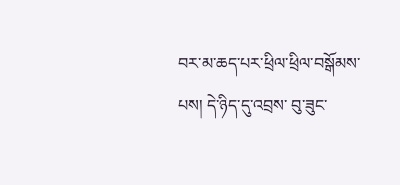བར་མ་ཆད་པར་ཕྲིལ་ཕྲིལ་བསྒོམས་པས། དེ་ཉིད་དུ་འབྲས་ བུ་ཟུང་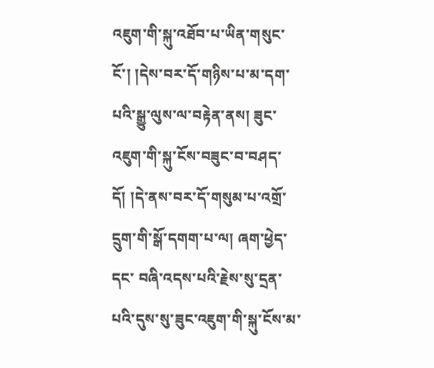འཇུག་གི་སྐུ་འཐོབ་པ་ཡིན་གསུང་ངོ་། །དེས་བར་དོ་གཉིས་པ་མ་དག་པའི་སྒྱུ་ལུས་ལ་བརྟེན་ནས། ཟུང་འཇུག་གི་སྐུ་ངོས་བཟུང་བ་བཤད་དོ། །དེ་ནས་བར་དོ་གསུམ་པ་འགྲོ་དྲུག་གི་སྒོ་དགག་པ་ལ། ཞག་ཕྱེད་དང་ བཞི་འདས་པའི་རྗེས་སུ་དྲན་པའི་དུས་སུ་ཟུང་འཇུག་གི་སྐུ་ངོས་མ་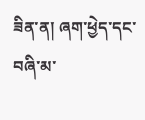ཟིན་ན། ཞག་ཕྱེད་དང་བཞི་མ་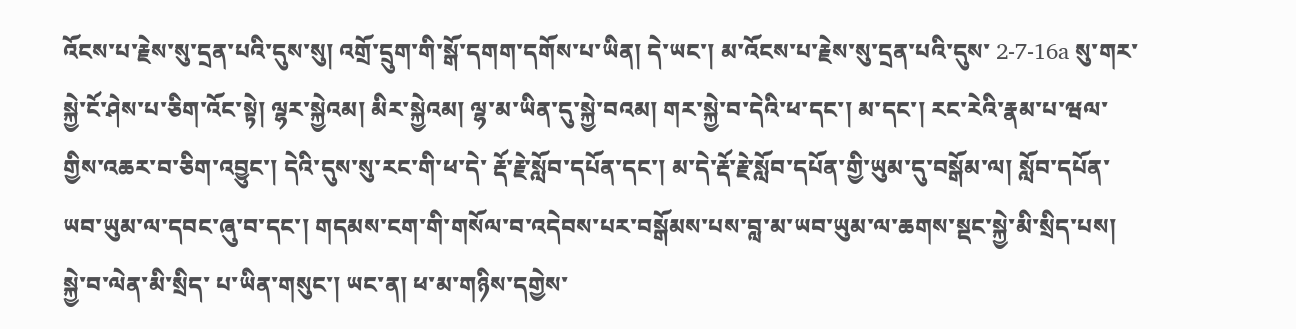འོངས་པ་རྗེས་སུ་དྲན་པའི་དུས་སུ། འགྲོ་དྲུག་གི་སྒོ་དགག་དགོས་པ་ཡིན། དེ་ཡང་། མ་འོངས་པ་རྗེས་སུ་དྲན་པའི་དུས་ 2-7-16a སུ་གར་སྐྱེ་ངོ་ཤེས་པ་ཅིག་འོང་སྟེ། ལྷར་སྐྱེའམ། མིར་སྐྱེའམ། ལྷ་མ་ཡིན་དུ་སྐྱེ་བའམ། གར་སྐྱེ་བ་དེའི་ཕ་དང་། མ་དང་། རང་རེའི་རྣམ་པ་ཝལ་གྱིས་འཆར་བ་ཅིག་འབྱུང་། དེའི་དུས་སུ་རང་གི་ཕ་དེ་ རྡོ་རྗེ་སློབ་དཔོན་དང་། མ་དེ་རྡོ་རྗེ་སློབ་དཔོན་གྱི་ཡུམ་དུ་བསྒོམ་ལ། སློབ་དཔོན་ཡབ་ཡུམ་ལ་དབང་ཞུ་བ་དང་། གདམས་ངག་གི་གསོལ་བ་འདེབས་པར་བསྒོམས་པས་བླ་མ་ཡབ་ཡུམ་ལ་ཆགས་སྡང་སྐྱེ་མི་སྲིད་པས། སྐྱེ་བ་ལེན་མི་སྲིད་ པ་ཡིན་གསུང་། ཡང་ན། ཕ་མ་གཉིས་དགྱེས་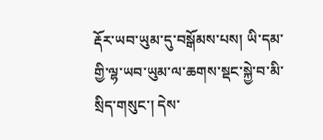རྡོར་ཡབ་ཡུམ་དུ་བསྒོམས་པས། ཡི་དམ་གྱི་ལྷ་ཡབ་ཡུམ་ལ་ཆགས་སྡང་སྐྱེ་བ་མི་སྲིད་གསུང་། དེས་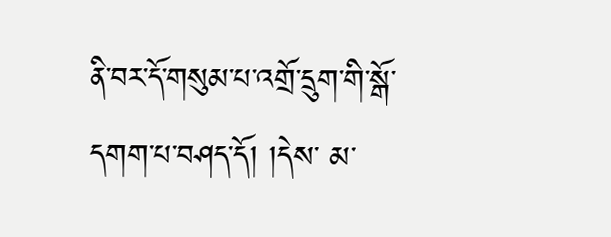ནི་བར་དོ་གསུམ་པ་འགྲོ་དྲུག་གི་སྒོ་དགག་པ་བཤད་དོ། །དེས་ མ་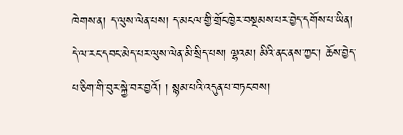ཁེགས་ན། ད་ལུས་ལེན་པས། ད་མངལ་གྱི་གྲོང་ཁྱེར་བསྔམས་པར་བྱེད་དགོས་པ་ཡིན། དེ་ལ་རང་དབང་མེད་པར་ལུས་ལེན་མི་སྲིད་པས། ལྷའམ། མིའི་ནང་ནས་ཀྱང་། ཆོས་བྱེད་པ་ཅིག་གི་བུར་སྐྱེ་བར་བྱའོ། ། སྙམ་པའི་འདུན་པ་བཏང་བས།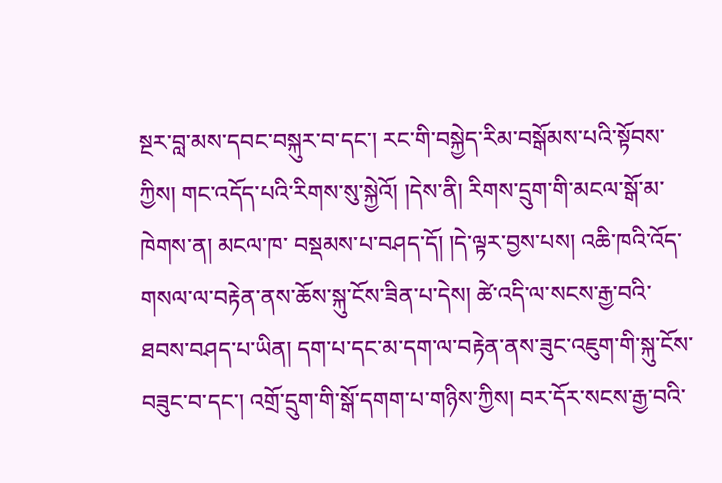སྔར་བླ་མས་དབང་བསྐུར་བ་དང་། རང་གི་བསྐྱེད་རིམ་བསྒོམས་པའི་སྟོབས་ཀྱིས། གང་འདོད་པའི་རིགས་སུ་སྐྱེའོ། །དེས་ནི། རིགས་དྲུག་གི་མངལ་སྒོ་མ་ཁེགས་ན། མངལ་ཁ་ བསྡམས་པ་བཤད་དོ། །དེ་ལྟར་བྱས་པས། འཆི་ཁའི་འོད་གསལ་ལ་བརྟེན་ནས་ཆོས་སྐུ་ངོས་ཟིན་པ་དེས། ཚེ་འདི་ལ་སངས་རྒྱ་བའི་ཐབས་བཤད་པ་ཡིན། དག་པ་དང་མ་དག་ལ་བརྟེན་ནས་ཟུང་འཇུག་གི་སྐུ་ངོས་བཟུང་བ་དང་། འགྲོ་དྲུག་གི་སྒོ་དགག་པ་གཉིས་ཀྱིས། བར་དོར་སངས་རྒྱ་བའི་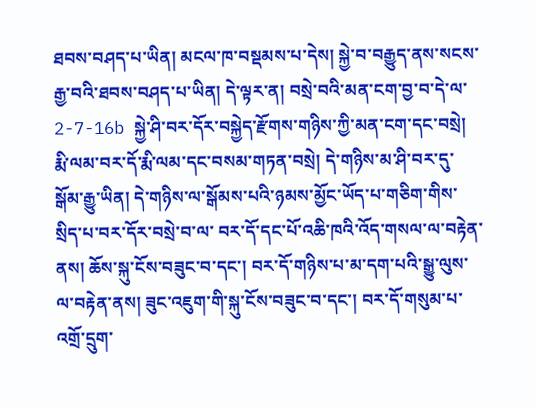ཐབས་བཤད་པ་ཡིན། མངལ་ཁ་བསྡམས་པ་དེས། སྐྱེ་བ་བརྒྱུད་ནས་སངས་རྒྱ་བའི་ཐབས་བཤད་པ་ཡིན། དེ་ལྟར་ན། བསྲེ་བའི་མན་ངག་བྱ་བ་དེ་ལ་ 2-7-16b སྐྱེ་ཤི་བར་དོར་བསྐྱེད་རྫོགས་གཉིས་ཀྱི་མན་ངག་དང་བསྲེ། རྨི་ལམ་བར་དོ་རྨི་ལམ་དང་བསམ་གཏན་བསྲེ། དེ་གཉིས་མ་ཤི་བར་དུ་སྒོམ་རྒྱུ་ཡིན། དེ་གཉིས་ལ་སྒོམས་པའི་ཉམས་མྱོང་ཡོད་པ་གཅིག་གིས་སྲིད་པ་བར་དོར་བསྲེ་བ་ལ་ བར་དོ་དང་པོ་འཆི་ཁའི་འོད་གསལ་ལ་བརྟེན་ནས། ཆོས་སྐུ་ངོས་བཟུང་བ་དང་། བར་དོ་གཉིས་པ་མ་དག་པའི་སྒྱུ་ལུས་ལ་བརྟེན་ནས། ཟུང་འཇུག་གི་སྐུ་ངོས་བཟུང་བ་དང་། བར་དོ་གསུམ་པ་འགྲོ་དྲུག་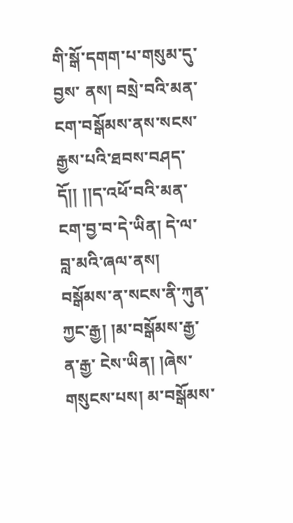གི་སྒོ་དགག་པ་གསུམ་དུ་བྱས་ ནས། བསྲེ་བའི་མན་ངག་བསྒོམས་ནས་སངས་རྒྱས་པའི་ཐབས་བཤད་དོ།། །།ད་འཕོ་བའི་མན་ངག་བྱ་བ་དེ་ཡིན། དེ་ལ་བླ་མའི་ཞལ་ནས། བསྒོམས་ན་སངས་ནི་ཀུན་ཀྱང་རྒྱ། །མ་བསྒོམས་རྒྱ་ན་རྒྱ་ ངེས་ཡིན། །ཞེས་གསུངས་པས། མ་བསྒོམས་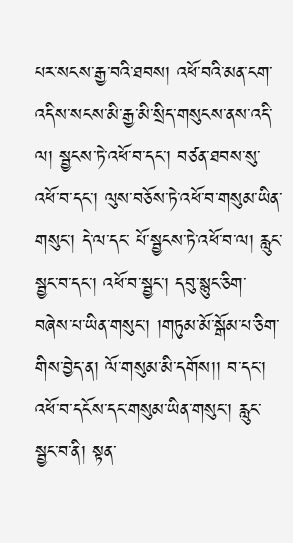པར་སངས་རྒྱ་བའི་ཐབས། འཕོ་བའི་མན་ངག་འདིས་སངས་མི་རྒྱ་མི་སྲིད་གསུངས་ནས་འདི་ལ། སྦྱངས་ཏེ་འཕོ་བ་དང་། བཙན་ཐབས་སུ་འཕོ་བ་དང་། ལུས་བཅོས་ཏེ་འཕོ་བ་གསུམ་ཡིན་གསུང་། དེ་ལ་དང་ པོ་སྦྱངས་ཏེ་འཕོ་བ་ལ། རླུང་སྦྱང་བ་དང་། འཕོ་བ་སྦྱང་། དབུ་སྙུང་ཅིག་བཞེས་པ་ཡིན་གསུང་། །གཏུམ་མོ་སྒོམ་པ་ཅིག་གིས་བྱེད་ན། ལོ་གསུམ་མི་དགོས།། བ་དང་། འཕོ་བ་དངོས་དང་གསུམ་ཡིན་གསུང་། རླུང་སྦྱང་བ་ནི། སྟན་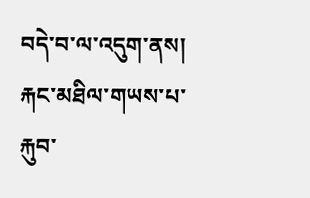བདེ་བ་ལ་འདུག་ནས། རྐང་མཐིལ་གཡས་པ་རྐུབ་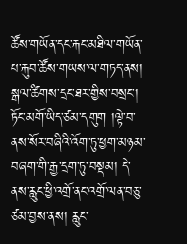ཚོས་གཡོན་དང་རྐང་མཐིལ་གཡོན་པ་རྐུབ་ཚོས་གཡས་ལ་གཏད་ནས། སྒལ་ཚིགས་དྲང་ཐར་གྱིས་བསྲང་། ཏོང་མགོ་ཡིད་ཙམ་དགུག །ལྟེ་བ་ ནས་སོར་བཞིའི་འོག་ཏུ་ཕྱག་མཉམ་བཞག་གི་རྒྱ་དྲག་ཏུ་བསྡམ། དེ་ནས་རླུང་ཕྱི་འགྲོ་ནང་འགྲོ་ལན་བཅུ་ཙམ་བྱས་ནས། རླུང་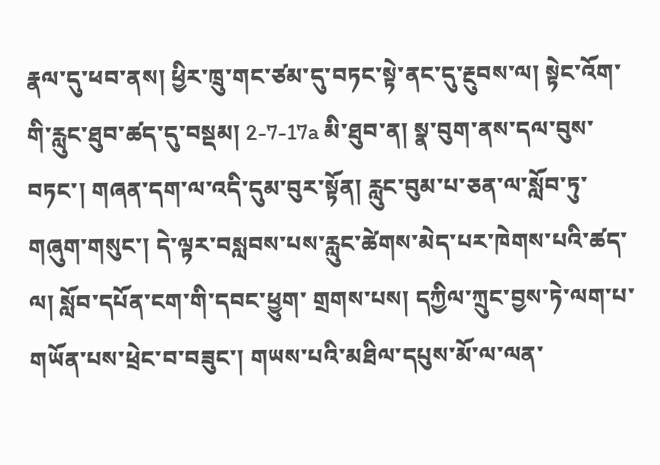རྣལ་དུ་ཕབ་ནས། ཕྱིར་ཁྲུ་གང་ཙམ་དུ་བཏང་སྟེ་ནང་དུ་རྔུབས་ལ། སྟེང་འོག་གི་རླུང་ཐུབ་ཚད་དུ་བསྡམ། 2-7-17a མི་ཐུབ་ན། སྣ་བུག་ནས་དལ་བུས་བཏང་། གཞན་དག་ལ་འདི་དུམ་བུར་སྟོན། རླུང་བུམ་པ་ཅན་ལ་སློབ་ཏུ་གཞུག་གསུང་། དེ་ལྟར་བསླབས་པས་རླུང་ཚེགས་མེད་པར་ཁེགས་པའི་ཚད་ལ། སློབ་དཔོན་ངག་གི་དབང་ཕྱུག་ གྲགས་པས། དཀྱིལ་ཀྲུང་བྱས་ཏེ་ལག་པ་གཡོན་པས་ཕྲེང་བ་བཟུང་། གཡས་པའི་མཐིལ་དཔུས་མོ་ལ་ལན་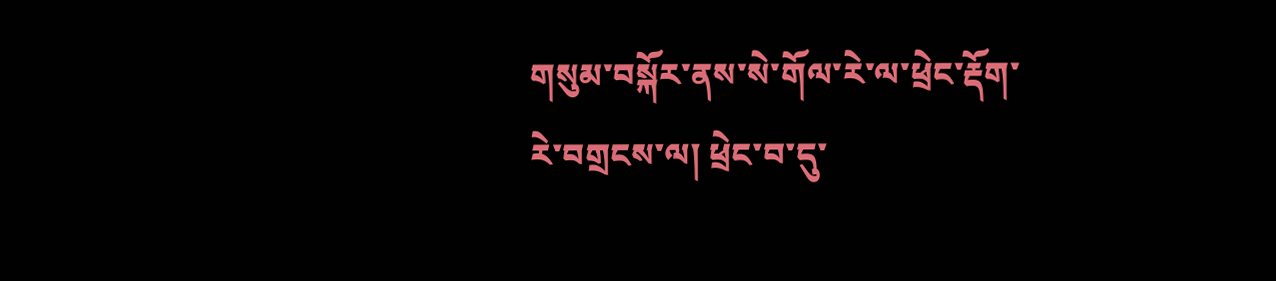གསུམ་བསྐོར་ནས་སེ་གོལ་རེ་ལ་ཕྲེང་རྡོག་རེ་བགྲངས་ལ། ཕྲེང་བ་དུ་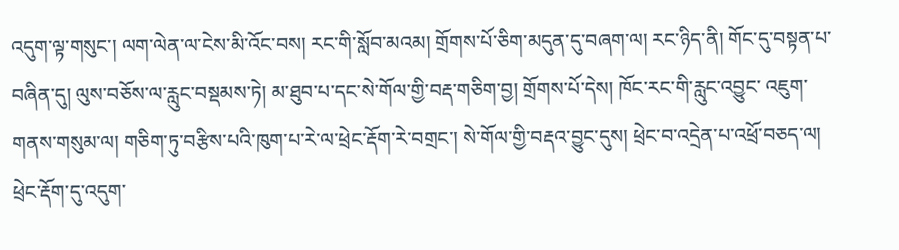འདུག་ལྟ་གསུང་། ལག་ལེན་ལ་ངེས་མི་འོང་བས། རང་གི་སློབ་མའམ། གྲོགས་པོ་ཅིག་མདུན་དུ་བཞག་ལ། རང་ཉིད་ནི། གོང་དུ་བསྟན་པ་བཞིན་དུ། ལུས་བཅོས་ལ་རླུང་བསྡམས་ཏེ། མ་ཐུབ་པ་དང་སེ་གོལ་གྱི་བརྡ་གཅིག་བྱ། གྲོགས་པོ་དེས། ཁོང་རང་གི་རླུང་འབྱུང་ འཇུག་གནས་གསུམ་ལ། གཅིག་ཏུ་བརྩིས་པའི་ཁུག་པ་རེ་ལ་ཕྲེང་རྡོག་རེ་བགྲང་། སེ་གོལ་གྱི་བརྡའ་བྱུང་དུས། ཕྲེང་བ་འདྲེན་པ་འཕྲོ་བཅད་ལ། ཕྲེང་རྡོག་དུ་འདུག་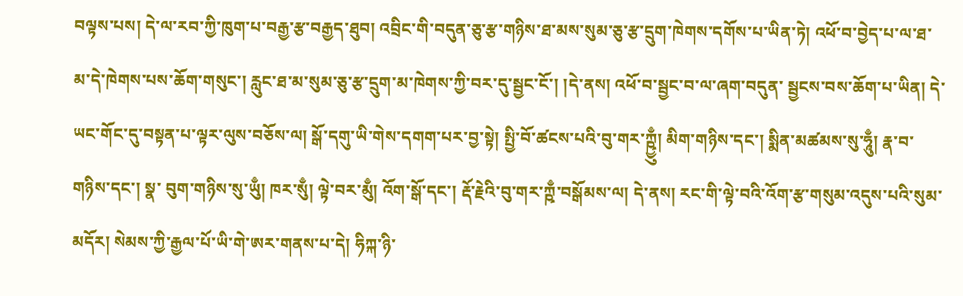བལྟས་པས། དེ་ལ་རབ་ཀྱི་ཁུག་པ་བརྒྱ་རྩ་བརྒྱད་ཐུབ། འབྲིང་གི་བདུན་ཅུ་རྩ་གཉིས་ཐ་མས་སུམ་ཅུ་རྩ་དྲུག་ཁེགས་དགོས་པ་ཡིན་ཏེ། འཕོ་བ་བྱེད་པ་ལ་ཐ་མ་དེ་ཁེགས་པས་ཆོག་གསུང་། རླུང་ཐ་མ་སུམ་ཅུ་རྩ་དྲུག་མ་ཁེགས་ཀྱི་བར་དུ་སྦྱང་ངོ་། །དེ་ནས། འཕོ་བ་སྦྱང་བ་ལ་ཞག་བདུན་ སྦྱངས་བས་ཆོག་པ་ཡིན། དེ་ཡང་གོང་དུ་བསྟན་པ་ལྟར་ལུས་བཅོས་ལ། སྒོ་དགུ་ཡི་གེས་དགག་པར་བྱ་སྟེ། སྤྱི་བོ་ཚངས་པའི་བུ་གར་ཀྵྱུྃ། མིག་གཉིས་དང་། སྨིན་མཚམས་སུ་ཧཱུྃ། རྣ་བ་གཉིས་དང་། སྣ་ བུག་གཉིས་སུ་ཡུྃ། ཁར་སུྃ། ལྟེ་བར་མུྃ། འོག་སྒོ་དང་། རྡོ་རྗེའི་བུ་གར་ཀྵྃ་བསྒོམས་ལ། དེ་ནས། རང་གི་ལྟེ་བའི་འོག་རྩ་གསུམ་འདུས་པའི་སུམ་མདོར། སེམས་ཀྱི་རྒྱལ་པོ་ཡི་གེ་ཨར་གནས་པ་དེ། ཧིཀྐ་ཉི་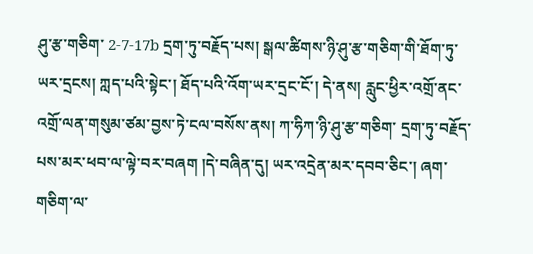ཤུ་རྩ་གཅིག་ 2-7-17b དྲག་ཏུ་བརྗོད་པས། སྒལ་ཚིགས་ཉི་ཤུ་རྩ་གཅིག་གི་ཐོག་ཏུ་ཡར་དྲངས། ཀླད་པའི་སྟེང་། ཐོད་པའི་འོག་ཡར་དྲང་ངོ་། དེ་ནས། རླུང་ཕྱིར་འགྲོ་ནང་འགྲོ་ལན་གསུམ་ཙམ་བྱས་ཏེ་ངལ་བསོས་ནས། ཀ་ཧིཀ་ཉི་ཤུ་རྩ་གཅིག་ དྲག་ཏུ་བརྗོད་པས་མར་ཕབ་ལ་ལྟེ་བར་བཞག །དེ་བཞིན་དུ། ཡར་འདྲེན་མར་དབབ་ཅིང་། ཞག་གཅིག་ལ་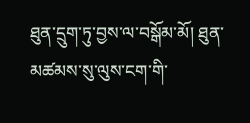ཐུན་དྲུག་ཏུ་བྱས་ལ་བསྒོམ་མོ། ཐུན་མཚམས་སུ་ལུས་ངག་གི་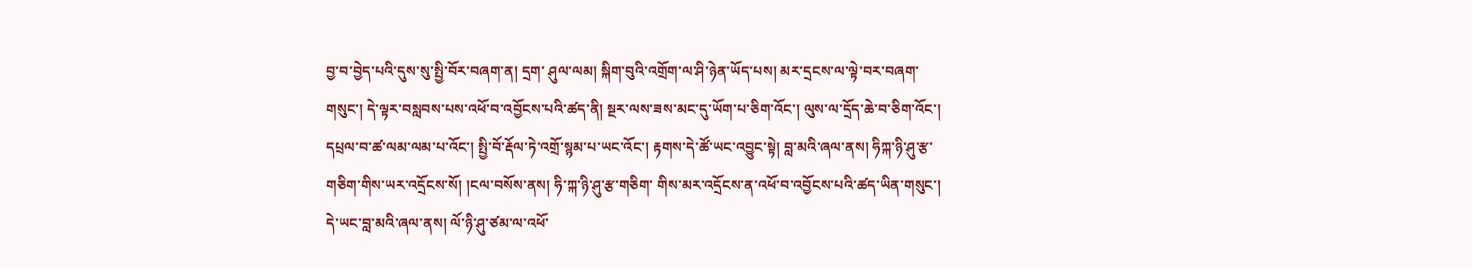བྱ་བ་བྱེད་པའི་དུས་སུ་སྤྱི་བོར་བཞག་ན། དྲག་ ཤུལ་ལམ། སྐིག་བུའི་འགྲོག་ལ་ཤི་ཉེན་ཡོད་པས། མར་དྲངས་ལ་ལྟེ་བར་བཞག་གསུང་། དེ་ལྟར་བསླབས་པས་འཕོ་བ་འབྱོངས་པའི་ཚད་ནི། སྔར་ལས་ཟས་མང་དུ་ཡོག་པ་ཅིག་འོང་། ལུས་ལ་དྲོད་ཆེ་བ་ཅིག་འོང་། དཔྲལ་བ་ཚ་ལམ་ལམ་པ་འོང་། སྤྱི་བོ་རྡོལ་ཏེ་འགྲོ་སྙམ་པ་ཡང་འོང་། རྟགས་དེ་ཚོ་ཡང་འབྱུང་སྟེ། བླ་མའི་ཞལ་ནས། ཧིཀྐ་ཉི་ཤུ་རྩ་གཅིག་གིས་ཡར་འདྲོངས་སོ། །ངལ་བསོས་ནས། ཧི་ཀྐ་ཉི་ཤུ་རྩ་གཅིག་ གིས་མར་འདྲོངས་ན་འཕོ་བ་འབྱོངས་པའི་ཚད་ཡིན་གསུང་། དེ་ཡང་བླ་མའི་ཞལ་ནས། ལོ་ཉི་ཤུ་ཙམ་ལ་འཕོ་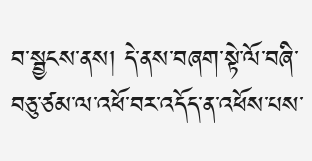བ་སྦྱངས་ནས། དེ་ནས་བཞག་སྟེ་ལོ་བཞི་བཅུ་ཙམ་ལ་འཕོ་བར་འདོད་ན་འཕོས་པས་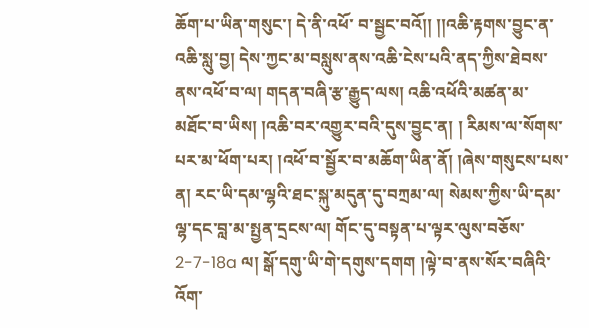ཆོག་པ་ཡིན་གསུང་། དེ་ནི་འཕོ་ བ་སྦྱང་བའོ།། །།འཆི་རྟགས་བྱུང་ན་འཆི་སླུ་བྱ། དེས་ཀྱང་མ་བསླུས་ནས་འཆི་ངེས་པའི་ནད་ཀྱིས་ཐེབས་ནས་འཕོ་བ་ལ། གདན་བཞི་རྩ་རྒྱུད་ལས། འཆི་འཕོའི་མཚན་མ་མཐོང་བ་ཡིས། །འཆི་བར་འགྱུར་བའི་དུས་བྱུང་ན། ། རིམས་ལ་སོགས་པར་མ་ཕོག་པར། །འཕོ་བ་སྦྱོར་བ་མཆོག་ཡིན་ནོ། །ཞེས་གསུངས་པས་ན། རང་ཡི་དམ་ལྷའི་ཐང་སྐུ་མདུན་དུ་བཀྲམ་ལ། སེམས་ཀྱིས་ཡི་དམ་ལྷ་དང་བླ་མ་སྤྱན་དྲངས་ལ། གོང་དུ་བསྟན་པ་ལྟར་ལུས་བཅོས་ 2-7-18a ལ། སྒོ་དགུ་ཡི་གེ་དགུས་དགག །ལྟེ་བ་ནས་སོར་བཞིའི་འོག་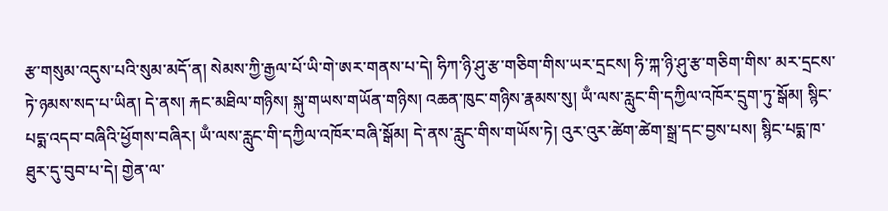རྩ་གསུམ་འདུས་པའི་སུམ་མདོ་ན། སེམས་ཀྱི་རྒྱལ་པོ་ཡི་གེ་ཨར་གནས་པ་དེ། ཧིཀ་ཉི་ཤུ་རྩ་གཅིག་གིས་ཡར་དྲངས། ཧི་ཀྐ་ཉི་ཤུ་རྩ་གཅིག་གིས་ མར་དྲངས་ཏེ་ཉམས་སད་པ་ཡིན། དེ་ནས། རྐང་མཐིལ་གཉིས། སྐུ་གཡས་གཡོན་གཉིས། འཆན་ཁུང་གཉིས་རྣམས་སུ། ཡྃ་ལས་རླུང་གི་དཀྱིལ་འཁོར་དྲུག་ཏུ་སྒོམ། སྙིང་པདྨ་འདབ་བཞིའི་ཕྱོགས་བཞིར། ཡྃ་ལས་རླུང་གི་དཀྱིལ་འཁོར་བཞི་སྒོམ། དེ་ནས་རླུང་གིས་གཡོས་ཏེ། འུར་འུར་ཚེག་ཚེག་སྒྲ་དང་བྱས་པས། སྙིང་པདྨ་ཁ་ཐུར་དུ་བུབ་པ་དེ། གྱེན་ལ་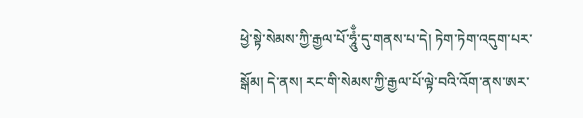ཕྱེ་སྟེ་སེམས་ཀྱི་རྒྱལ་པོ་ཧཱུཾྃ་དུ་གནས་པ་དེ། ཏེག་ཏེག་འདུག་པར་སྒོམ། དེ་ནས། རང་གི་སེམས་ཀྱི་རྒྱལ་པོ་ལྟེ་བའི་འོག་ནས་ཨར་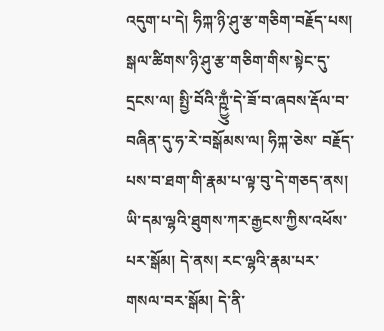འདུག་པ་དེ། ཧིཀྐ་ཉི་ཤུ་རྩ་གཅིག་བརྗོད་པས། སྒལ་ཚིགས་ཉི་ཤུ་རྩ་གཅིག་གིས་སྟེང་དུ་དྲངས་ལ། སྤྱི་བོའི་ཀྵྱུྃ་དེ་ཟོ་བ་ཞབས་རྡོལ་བ་བཞིན་དུ་ཧ་རེ་བསྒོམས་ལ། ཧིཀྐ་ཅེས་ བརྗོད་པས་བ་ཐག་གི་རྣམ་པ་ལྟ་བུ་དེ་གཅད་ནས། ཡི་དམ་ལྷའི་ཐུགས་ཀར་རྒྱངས་ཀྱིས་འཕོས་པར་སྒོམ། དེ་ནས། རང་ལྷའི་རྣམ་པར་གསལ་བར་སྒོམ། དེ་ནི་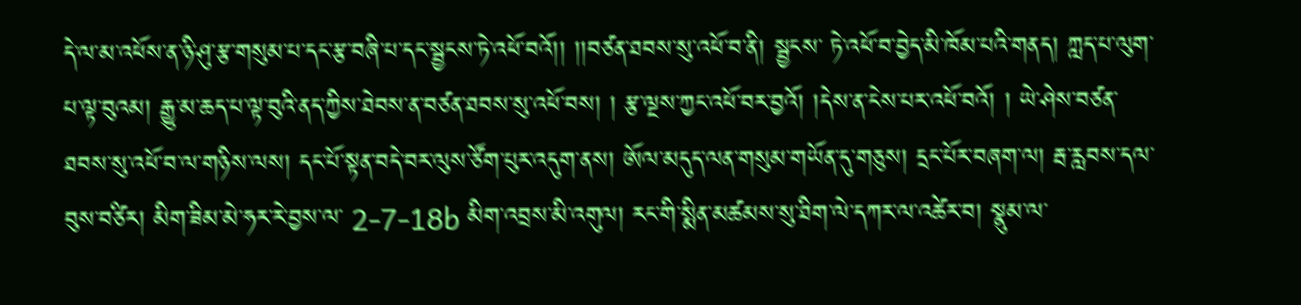དེ་ལ་མ་འཕོས་ན་ཉི་ཤུ་རྩ་གསུམ་པ་དང་རྩ་བཞི་པ་དང་སྦྱངས་ཏེ་འཕོ་བའོ།། །།བཙན་ཐབས་སུ་འཕོ་བ་ནི། སྦྱངས་ ཏེ་འཕོ་བ་བྱེད་མི་ཁོམ་པའི་གནད། ཀླད་པ་ལུག་པ་ལྟ་བུའམ། རྒྱུ་མ་ཆད་པ་ལྟ་བུའི་ནད་ཀྱིས་ཐེབས་ན་བཙན་ཐབས་སུ་འཕོ་བས། ། རྩ་ལྔས་ཀྱང་འཕོ་བར་བྱའོ། །དེས་ན་ངེས་པར་འཕོ་བའོ། ། ཡེ་ཤེས་བཙན་ཐབས་སུ་འཕོ་བ་ལ་གཉིས་ལས། དང་པོ་སྟན་བདེ་བར་ལུས་ཙོག་པུར་འདུག་ནས། ཨོལ་མདུད་ལན་གསུམ་གཡོན་དུ་གཅུས། དྲང་པོར་བཞག་ལ། རྦ་རླབས་དལ་བུས་བཙིར། མིག་ཟིམ་མེ་ཧར་རེ་བྱས་ལ་ 2-7-18b མིག་འབྲས་མི་འགུལ། རང་གི་སྨིན་མཚམས་སུ་ཐིག་ལེ་དཀར་ལ་འཚེར་བ། སྣུམ་ལ་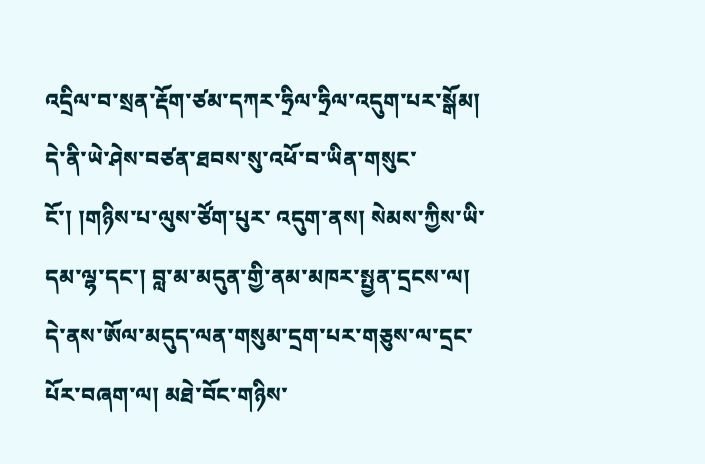འདྲིལ་བ་སྲན་རྡོག་ཙམ་དཀར་ཧྲིལ་ཧྲིལ་འདུག་པར་སྒོམ། དེ་ནི་ཡེ་ཤེས་བཙན་ཐབས་སུ་འཕོ་བ་ཡིན་གསུང་ངོ་། །གཉིས་པ་ལུས་ཙོག་པུར་ འདུག་ནས། སེམས་ཀྱིས་ཡི་དམ་ལྷ་དང་། བླ་མ་མདུན་གྱི་ནམ་མཁར་སྤྱན་དྲངས་ལ། དེ་ནས་ཨོལ་མདུད་ལན་གསུམ་དྲག་པར་གཅུས་ལ་དྲང་པོར་བཞག་ལ། མཐེ་བོང་གཉིས་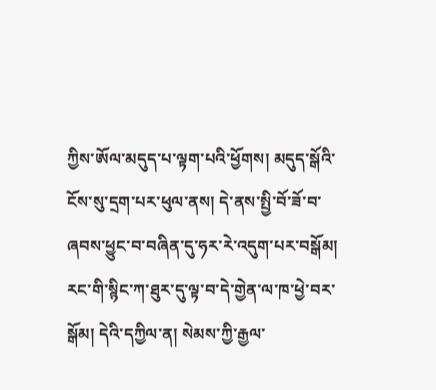ཀྱིས་ཨོལ་མདུད་པ་ལྟག་པའི་ཕྱོགས། མདུད་སྒོའི་ངོས་སུ་དྲག་པར་ཕུལ་ནས། དེ་ནས་སྤྱི་བོ་ཟོ་བ་ཞབས་ཕྱུང་བ་བཞིན་དུ་ཧར་རེ་འདུག་པར་བསྒོམ། རང་གི་སྙིང་ཀ་ཐུར་དུ་ལྟ་བ་དེ་གྱེན་ལ་ཁ་ཕྱེ་བར་སྒོམ། དེའི་དཀྱིལ་ན། སེམས་ཀྱི་རྒྱལ་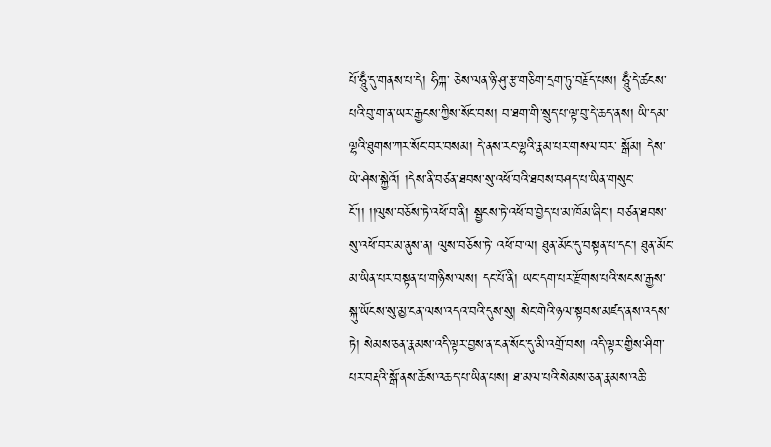པོ་ཧཱུྃ་དུ་གནས་པ་དེ། ཧིཀྐ་ ཅེས་ལན་ཉི་ཤུ་རྩ་གཅིག་དྲག་ཏུ་བརྗོད་པས། ཧཱུྃ་དེ་ཚངས་པའི་བུ་ག་ན་ཡར་རྒྱངས་ཀྱིས་སོང་བས། བ་ཐག་གི་སྲུད་པ་ལྟ་བུ་དེ་ཆད་ནས། ཡི་དམ་ལྷའི་ཐུགས་ཀར་སོང་བར་བསམ། དེ་ནས་རང་ལྷའི་རྣམ་པར་གསལ་བར་ སྒོམ། དེས་ཡེ་ཤེས་སྐྱེའོ། །དེས་ནི་བཙན་ཐབས་སུ་འཕོ་བའི་ཐབས་བཤད་པ་ཡིན་གསུང་ངོ་།། །།ལུས་བཅོས་ཏེ་འཕོ་བ་ནི། སྦྱངས་ཏེ་འཕོ་བ་བྱེད་པ་མ་ཁོམ་ཞིང་། བཙན་ཐབས་སུ་འཕོ་བར་མ་ནུས་ན། ལུས་བཅོས་ཏེ་ འཕོ་བ་ལ། ཐུན་མོང་དུ་བསྟན་པ་དང་། ཐུན་མོང་མ་ཡིན་པར་བསྟན་པ་གཉིས་ལས། དང་པོ་ནི། ཡང་དག་པར་རྫོགས་པའི་སངས་རྒྱས་སྐུ་ཡོངས་སུ་མྱ་ངན་ལས་འདའ་བའི་དུས་སུ། སེང་གེའི་ཉལ་སྟབས་མཛད་ནས་འདས་ཏེ། སེམས་ཅན་རྣམས་འདི་ལྟར་བྱས་ན་ངན་སོང་དུ་མི་འགྲོ་བས། འདི་ལྟར་གྱིས་ཤིག་པར་བརྡའི་སྒོ་ནས་ཆོས་འཆད་པ་ཡིན་པས། ཐ་མལ་པའི་སེམས་ཅན་རྣམས་འཆི་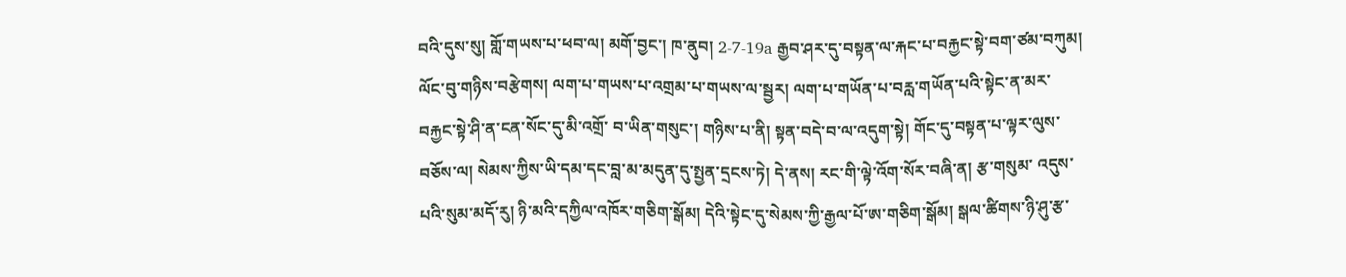བའི་དུས་སུ། གློ་གཡས་པ་ཕབ་ལ། མགོ་བྱང་། ཁ་ནུབ། 2-7-19a རྒྱབ་ཤར་དུ་བསྟན་ལ་རྐང་པ་བརྐྱང་སྟེ་བག་ཙམ་བཀུམ། ལོང་བུ་གཉིས་བརྩེགས། ལག་པ་གཡས་པ་འགྲམ་པ་གཡས་ལ་སྦྱར། ལག་པ་གཡོན་པ་བརླ་གཡོན་པའི་སྟེང་ན་མར་བརྐྱང་སྟེ་ཤི་ན་ངན་སོང་དུ་མི་འགྲོ་ བ་ཡིན་གསུང་། གཉིས་པ་ནི། སྟན་བདེ་བ་ལ་འདུག་སྟེ། གོང་དུ་བསྟན་པ་ལྟར་ལུས་བཅོས་ལ། སེམས་ཀྱིས་ཡི་དམ་དང་བླ་མ་མདུན་དུ་སྤྱན་དྲངས་ཏེ། དེ་ནས། རང་གི་ལྟེ་འོག་སོར་བཞི་ན། རྩ་གསུམ་ འདུས་པའི་སུམ་མདོ་རུ། ཉི་མའི་དཀྱིལ་འཁོར་གཅིག་སྒོམ། དེའི་སྟེང་དུ་སེམས་ཀྱི་རྒྱལ་པོ་ཨ་གཅིག་སྒོམ། སྒལ་ཚིགས་ཉི་ཤུ་རྩ་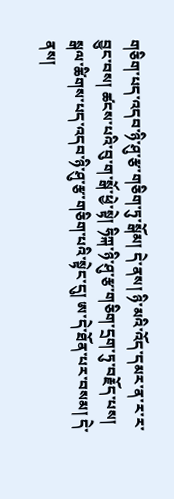གཅིག་པད་འདབ་ཉི་ཤུ་རྩ་གཅིག་ཏུ་སྒོམ། དེ་ནས། ཉི་མའི་འོད་དམར་ན་ར་ར་བྱུང་བས། ཚངས་པའི་བུ་ག་སྒོ་ཕྱེ་སྟེ། ཧིཀྐ་ཉི་ཤུ་རྩ་གཅིག་དྲག་ཏུ་བརྗོད་པས། སྒལ་ཚིགས་པད་འདབ་ཉི་ཤུ་རྩ་གཅིག་པའི་སྟེང་དུ། ཨ་དེ་ཐོན་པར་བསམ། དེ་ནས།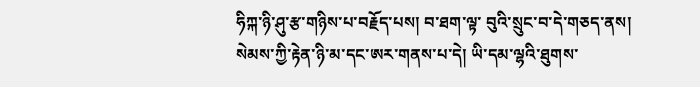ཧིཀྐ་ཉི་ཤུ་རྩ་གཉིས་པ་བརྗོད་པས། བ་ཐག་ལྟ་ བུའི་སྲུང་བ་དེ་གཅད་ནས། སེམས་ཀྱི་རྟེན་ཉི་མ་དང་ཨར་གནས་པ་དེ། ཡི་དམ་ལྷའི་ཐུགས་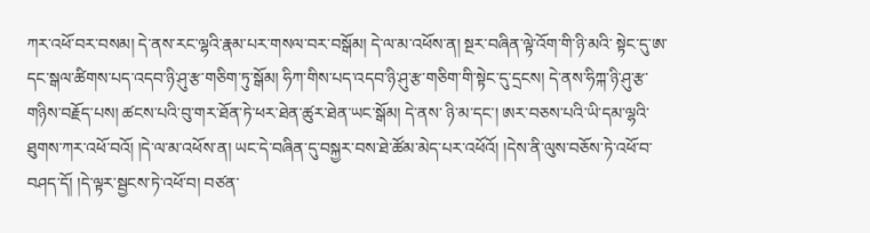ཀར་འཕོ་བར་བསམ། དེ་ནས་རང་ལྷའི་རྣམ་པར་གསལ་བར་བསྒོམ། དེ་ལ་མ་འཕོས་ན། སྔར་བཞིན་ལྟེ་འོག་གི་ཉི་མའི་ སྟེང་དུ་ཨ་དང་སྒལ་ཚིགས་པད་འདབ་ཉི་ཤུ་རྩ་གཅིག་ཏུ་སྒོམ། ཧིཀ་གིས་པད་འདབ་ཉི་ཤུ་རྩ་གཅིག་གི་སྟེང་དུ་དྲངས། དེ་ནས་ཧིཀྐ་ཉི་ཤུ་རྩ་གཉིས་བརྗོད་པས། ཚངས་པའི་བུ་གར་ཐོན་ཏེ་ཕར་ཐེན་ཚུར་ཐེན་ཡང་སྒོམ། དེ་ནས་ ཉི་མ་དང་། ཨར་བཅས་པའི་ཡི་དམ་ལྷའི་ཐུགས་ཀར་འཕོ་བའོ། །དེ་ལ་མ་འཕོས་ན། ཡང་དེ་བཞིན་དུ་བསྐྱར་བས་ཐེ་ཚོམ་མེད་པར་འཕོའོ། །དེས་ནི་ལུས་བཅོས་ཏེ་འཕོ་བ་བཤད་དོ། །དེ་ལྟར་སྦྱངས་ཏེ་འཕོ་བ། བཙན་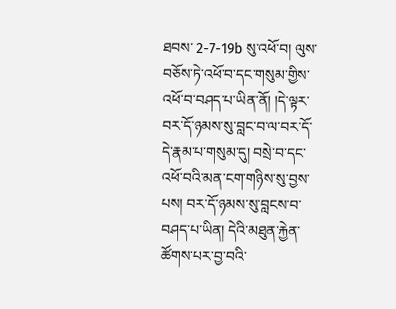ཐབས་ 2-7-19b སུ་འཕོ་བ། ལུས་བཅོས་ཏེ་འཕོ་བ་དང་གསུམ་གྱིས་འཕོ་བ་བཤད་པ་ཡིན་ནོ། །དེ་ལྟར་བར་དོ་ཉམས་སུ་བླང་བ་ལ་བར་དོ་དེ་རྣམ་པ་གསུམ་དུ། བསྲེ་བ་དང་འཕོ་བའི་མན་ངག་གཉིས་སུ་བྱས་པས། བར་དོ་ཉམས་སུ་བླངས་བ་བཤད་པ་ཡིན། དེའི་མཐུན་རྐྱེན་ཚོགས་པར་བྱ་བའི་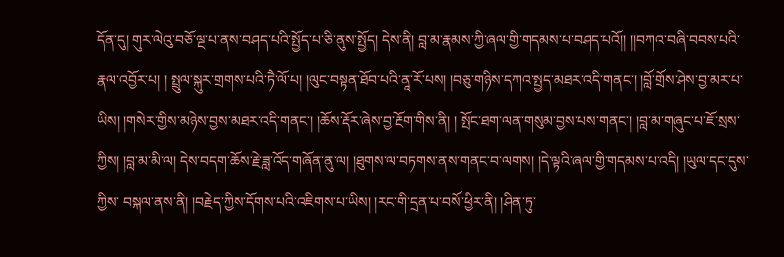དོན་དུ། གུར་ལེའུ་བཅོ་ལྔ་པ་ནས་བཤད་པའི་སྤྱོད་པ་ཅི་ནུས་སྤྱོད། དེས་ནི། བླ་མ་རྣམས་ཀྱི་ཞལ་གྱི་གདམས་པ་བཤད་པའོ།། །།བཀའ་བཞི་བབས་པའི་རྣལ་འབྱོར་པ། ། སྤྲུལ་སྐུར་གྲགས་པའི་ཏཻ་ལོ་པ། །ལུང་བསྟན་ཐོབ་པའི་ནཱ་རོ་པས། །བཅུ་གཉིས་དཀའ་སྤྱད་མཐར་འདི་གནང་། །བློ་གྲོས་ཤེས་བྱ་མར་པ་ཡིས། །གསེར་གྱིས་མཉེས་བྱས་མཐར་འདི་གནང་། །ཆོས་རྡོར་ཞེས་བྱ་རྔོག་གིས་ནི། ། སྤོང་ཐག་ལན་གསུམ་བྱས་པས་གནང་། །བླ་མ་གཞུང་པ་ཇོ་སྲས་ཀྱིས། །བླ་མ་མི་ལ། དེས་བདག་ཆོས་རྗེ་ཟླ་འོད་གཞོན་ནུ་ལ། །ཐུགས་ལ་བཏགས་ནས་གནང་བ་ལགས། །དེ་ལྟའི་ཞལ་གྱི་གདམས་པ་འདི། །ཡུལ་དང་དུས་ཀྱིས་ བསྐལ་ནས་ནི། །བརྗེད་ཀྱིས་དོགས་པའི་འཇིགས་པ་ཡིས། །རང་གི་དྲན་པ་བསོ་ཕྱིར་ནི། །ཤིན་ཏུ་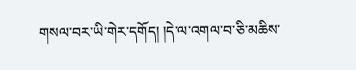གསལ་བར་ཡི་གེར་དགོད། །དེ་ལ་འགལ་བ་ཅི་མཆིས་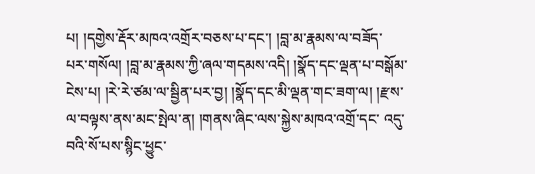པ། །དགྱེས་རྡོར་མཁའ་འགྲོར་བཅས་པ་དང་། །བླ་མ་རྣམས་ལ་བཟོད་ པར་གསོལ། །བླ་མ་རྣམས་ཀྱི་ཞལ་གདམས་འདི། །སྣོད་དང་ལྡན་པ་བསྒོམ་ངེས་པ། །རེ་རེ་ཙམ་ལ་སྦྱིན་པར་བྱ། །སྣོད་དང་མི་ལྡན་གང་ཟག་ལ། །རྫས་ལ་བལྟས་ནས་མང་སྤེལ་ན། །གནས་ཞིང་ལས་སྐྱེས་མཁའ་འགྲོ་དང་ འདུ་བའི་སོ་པས་སྙིང་ཕྱུང་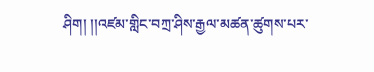ཤིག། །།འཛམ་གླིང་བཀྲ་ཤིས་རྒྱལ་མཚན་ཚུགས་པར་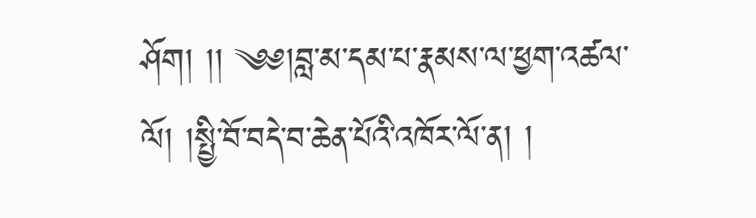ཤོག། །། ༄༅།བླ་མ་དམ་པ་རྣམས་ལ་ཕྱག་འཚལ་ལོ། །སྤྱི་བོ་བདེ་བ་ཆེན་པོའི་འཁོར་ལོ་ན། །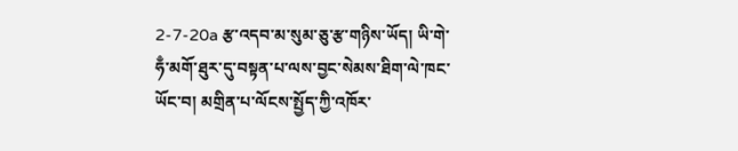2-7-20a རྩ་འདབ་མ་སུམ་ཅུ་རྩ་གཉིས་ཡོད། ཡི་གེ་ཧྃ་མགོ་ཐུར་དུ་བསྟན་པ་ལས་བྱང་སེམས་ཐིག་ལེ་ཁང་ཡོང་བ། མགྲིན་པ་ལོངས་སྤྱོད་ཀྱི་འཁོར་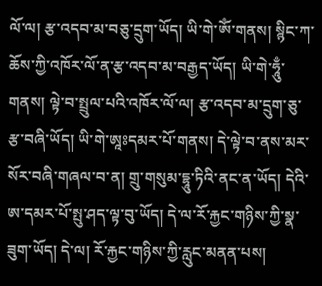ལོ་ལ། རྩ་འདབ་མ་བཅུ་དྲུག་ཡོད། ཡི་གེ་ཨོཾ་གནས། སྙིང་ཀ་ཆོས་ཀྱི་འཁོར་ལོ་ན་རྩ་འདབ་མ་བརྒྱད་ཡོད། ཡི་གེ་ཧཱུྃ་གནས། ལྟེ་བ་སྤྲུལ་པའི་འཁོར་ལོ་ལ། རྩ་འདབ་མ་དྲུག་ཅུ་རྩ་བཞི་ཡོད། ཡི་གེ་ཨཱཿདམར་པོ་གནས། དེ་ལྟེ་བ་ནས་མར་སོར་བཞི་གཞལ་བ་ན། གྲུ་གསུམ་དྷཱུ་ཏིའི་ནང་ན་ཡོད། དེའི་ཨ་དམར་པོ་སྤུ་ཤད་ལྟ་བུ་ཡོད། དེ་ལ་རོ་རྐྱང་གཉིས་ཀྱི་སྣ་ཟུག་ཡོད། དེ་ལ། རོ་རྐྱང་གཉིས་ཀྱི་རླུང་མནན་པས།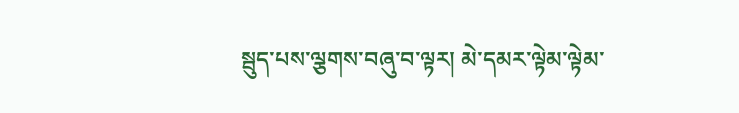སྦུད་པས་ལྕགས་བཞུ་བ་ལྟར། མེ་དམར་ལྟེམ་ལྟེམ་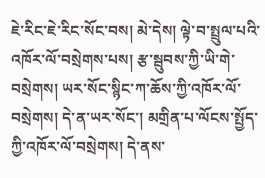ཇེ་རིང་ཇེ་རིང་སོང་བས། མེ་དེས། ལྟེ་བ་སྤྲུལ་པའི་འཁོར་ལོ་བསྲེགས་པས། རྩ་སྦུབས་ཀྱི་ཡི་གེ་བསྲེགས། ཡར་སོང་སྙིང་ཀ་ཆོས་ཀྱི་འཁོར་ལོ་བསྲེགས། དེ་ན་ཡར་སོང་། མགྲིན་པ་ལོངས་སྤྱོད་ཀྱི་འཁོར་ལོ་བསྲེགས། དེ་ནས་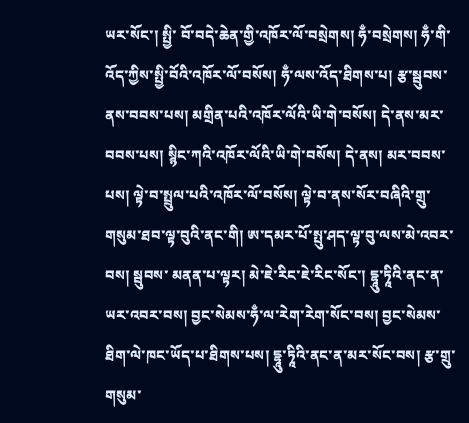ཡར་སོང་། སྤྱི་ བོ་བདེ་ཆེན་གྱི་འཁོར་ལོ་བསྲེགས། ཧྃ་བསྲེགས། ཧྃ་གི་འོད་ཀྱིས་སྤྱི་བོའི་འཁོར་ལོ་བསོས། ཧྃ་ལས་འོད་ཐིགས་པ། རྩ་སྦུབས་ནས་བབས་པས། མགྲིན་པའི་འཁོར་ལོའི་ཡི་གེ་བསོས། དེ་ནས་མར་བབས་པས། སྙིང་ཀའི་འཁོར་ལོའི་ཡི་གེ་བསོས། དེ་ནས། མར་བབས་པས། ལྟེ་བ་སྤྲུལ་པའི་འཁོར་ལོ་བསོས། ལྟེ་བ་ནས་སོར་བཞིའི་གྲུ་གསུམ་ཐབ་ལྟ་བུའི་ནང་གི། ཨ་དམར་པོ་སྤུ་ཤད་ལྟ་བུ་ལས་མེ་འབར་བས། སྦུབས་ མནན་པ་ལྟར། མེ་ཇེ་རིང་ཇེ་རིང་སོང་། དྷཱུ་ཏཱིའི་ནང་ན་ཡར་འབར་བས། བྱང་སེམས་ཧྃ་ལ་རེག་རེག་སོང་བས། བྱང་སེམས་ཐིག་ལེ་ཁང་ཡོད་པ་ཐིགས་པས། དྷཱུ་ཏཱིའི་ནང་ན་མར་སོང་བས། རྩ་གྲུ་གསུམ་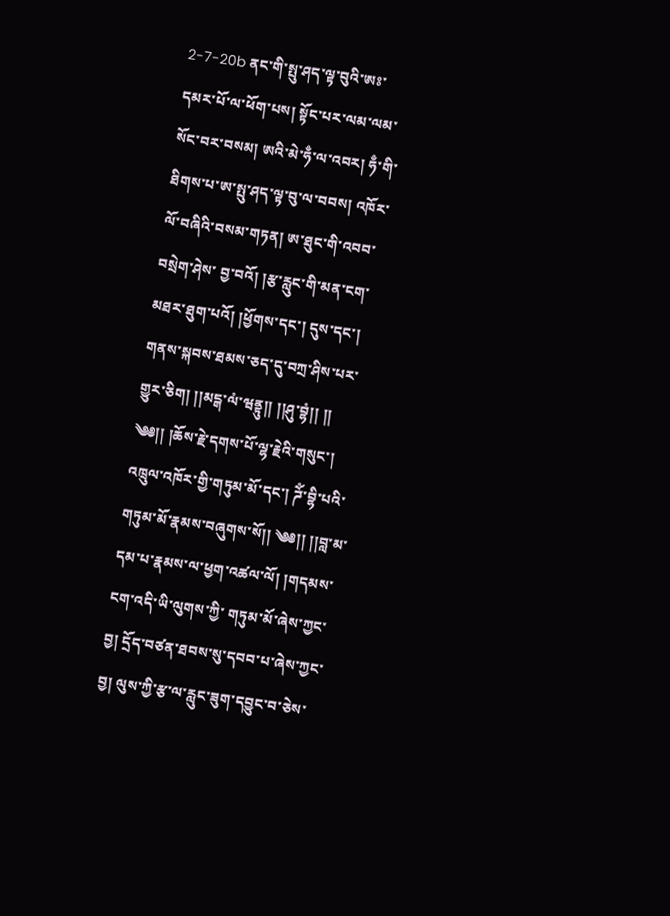2-7-20b ནང་གི་སྤུ་ཤད་ལྟ་བུའི་ཨཿ་དམར་པོ་ལ་ཕོག་པས། སྟོང་པར་ལམ་ལམ་སོང་བར་བསམ། ཨའི་མེ་ཧྃ་ལ་འབར། ཧྃ་གི་ཐིགས་པ་ཨ་སྤུ་ཤད་ལྟ་བུ་ལ་བབས། འཁོར་ལོ་བཞིའི་བསམ་གཏན། ཨ་ཐུང་གི་འབབ་བསྲེག་ཤེས་ བྱ་བའོ། །རྩ་རླུང་གི་མན་ངག་མཐར་ཐུག་པའོ། །ཕྱོགས་དང་། དུས་དང་། གནས་སྐབས་ཐམས་ཅད་དུ་བཀྲ་ཤིས་པར་གྱུར་ཅིག། །།མངྒ་ལཾ་ཝནྟུ།། །།ཤུ་བྷཾ།། །། ༄༅།། །ཆོས་རྗེ་དགས་པོ་ལྷ་རྗེའི་གསུང་། འཁྲུལ་འཁོར་གྱི་གཏུམ་མོ་དང་། ཌོཾ་བྷི་པའི་གཏུམ་མོ་རྣམས་བཞུགས་སོ།། ༄༅།། །།བླ་མ་དམ་པ་རྣམས་ལ་ཕྱག་འཚལ་ལོ། །གདམས་ངག་འདི་ཡི་ལུགས་ཀྱི་ གཏུམ་མོ་ཞེས་ཀྱང་བྱ། དྲོད་བཙན་ཐབས་སུ་དབབ་པ་ཞེས་ཀྱང་བྱ། ལུས་ཀྱི་རྩ་ལ་རླུང་ཟུག་དབྱུང་བ་ཅེས་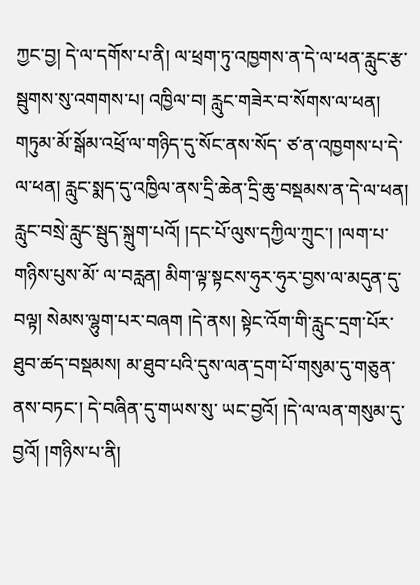ཀྱང་བྱ། དེ་ལ་དགོས་པ་ནི། ལ་ཕྲག་ཏུ་འཁྱགས་ན་དེ་ལ་ཕན་རླུང་རྩ་སྦུགས་སུ་འགགས་པ། འཁྱིལ་བ། རླུང་གཟེར་བ་སོགས་ལ་ཕན། གཏུམ་མོ་སྒོམ་འཕྲོ་ལ་གཉིད་དུ་སོང་ནས་སོད་ ཙ་ན་འཁྱགས་པ་དེ་ལ་ཕན། རླུང་སྨད་དུ་འཁྱིལ་ནས་དྲི་ཆེན་དྲི་ཆུ་བསྡམས་ན་དེ་ལ་ཕན། རླུང་བསྲེ་རླུང་སྦུད་སྐྲུག་པའོ། །དང་པོ་ལུས་དཀྱིལ་ཀྲུང་། །ལག་པ་གཉིས་པུས་མོ་ ལ་བརླན། མིག་ལྟ་སྟངས་ཧུར་ཧུར་བྱས་ལ་མདུན་དུ་བལྟ། སེམས་ལྷུག་པར་བཞག །དེ་ནས། སྟེང་འོག་གི་རླུང་དྲག་པོར་ཐུབ་ཚད་བསྡམས། མ་ཐུབ་པའི་དུས་ལན་དྲག་པོ་གསུམ་དུ་གཅུན་ནས་བཏང་། དེ་བཞིན་དུ་གཡས་སུ་ ཡང་བྱའོ། །དེ་ལ་ལན་གསུམ་དུ་བྱའོ། །གཉིས་པ་ནི།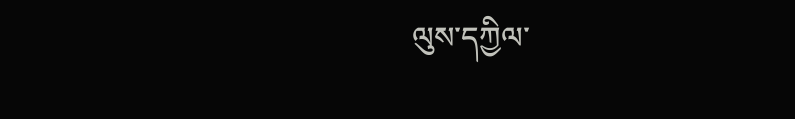ལུས་དཀྱིལ་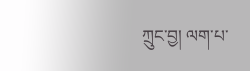ཀྲུང་བྱ། ལག་པ་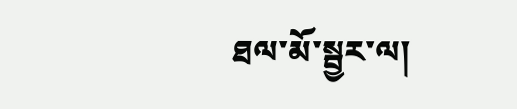ཐལ་མོ་སྦྱར་ལ།